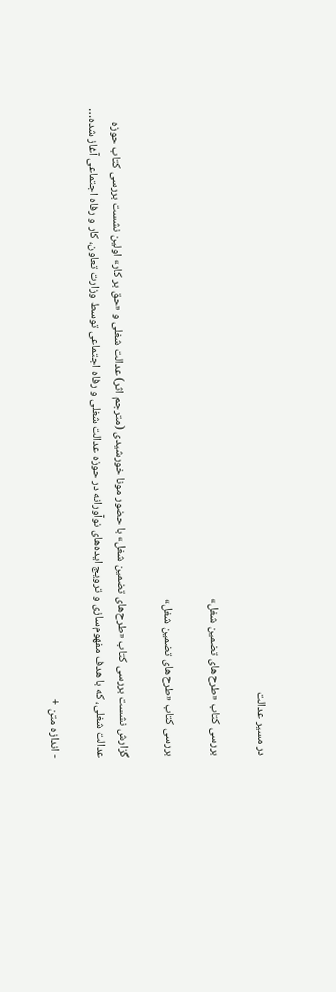در مسیر عدالت

بررسی کتاب «طرح‌های تضمین شغل»

بررسی کتاب «طرح‌های تضمین شغل»

گزارش نشست بررسی کتاب «طرح‌های تضمین شغل» با حضور مونا خورشیدی (مترجم اثر) عدالت شغلی و «حق بر کار» اولین نشست بررسی کتاب‌ حوزه عدالت شغلی، که با هدف مفهوم‌سازی و ترویج ایده‌های نوآورانه در حوزه عدالت شغلی و رفاه اجتماعی توسط وزارت تعاون، کار و رفاه اجتماعی آغاز شده…

- اندازه متن +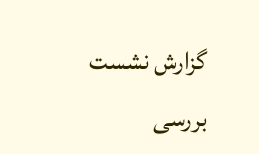گزارش نشست بررسی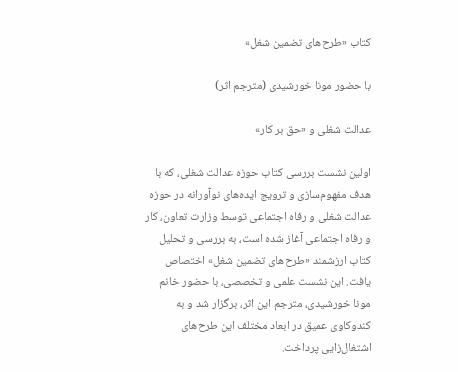کتاب «طرح‌های تضمین شغل»

با حضور مونا خورشیدی (مترجم اثر)

عدالت شغلی و «حق بر کار»

اولین نشست بررسی کتاب‌ حوزه عدالت شغلی، که با هدف مفهوم‌سازی و ترویج ایده‌های نوآورانه در حوزه عدالت شغلی و رفاه اجتماعی توسط وزارت تعاون، کار و رفاه اجتماعی آغاز شده است، به بررسی و تحلیل کتاب ارزشمند «طرح‌های تضمین شغل» اختصاص یافت. این نشست علمی و تخصصی، با حضور خانم مونا خورشیدی، مترجم این اثر، برگزار شد و به کندوکاوی عمیق در ابعاد مختلف این طرح‌های اشتغال‌زایی پرداخت.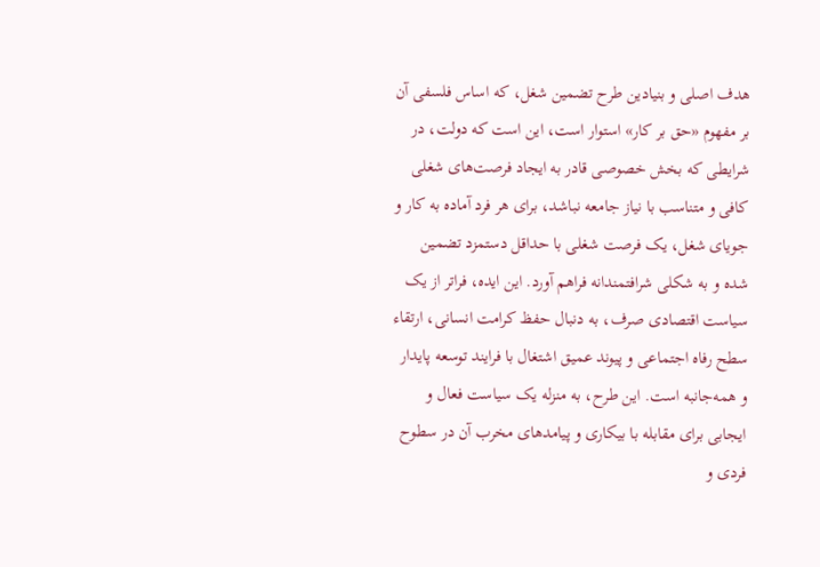هدف اصلی و بنیادین طرح تضمین شغل، که اساس فلسفی آن بر مفهوم «حق بر کار» استوار است، این است که دولت، در شرایطی که بخش خصوصی قادر به ایجاد فرصت‌های شغلی کافی و متناسب با نیاز جامعه نباشد، برای هر فرد آماده به کار و جویای شغل، یک فرصت شغلی با حداقل دستمزد تضمین شده و به شکلی شرافتمندانه فراهم آورد. این ایده، فراتر از یک سیاست اقتصادی صرف، به دنبال حفظ کرامت انسانی، ارتقاء سطح رفاه اجتماعی و پیوند عمیق اشتغال با فرایند توسعه پایدار و همه‌جانبه است. این طرح، به منزله یک سیاست فعال و ایجابی برای مقابله با بیکاری و پیامدهای مخرب آن در سطوح فردی و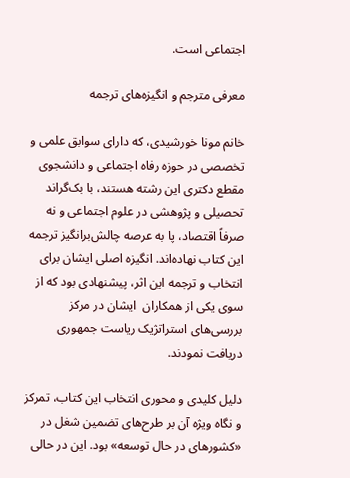اجتماعی است.

معرفی مترجم و انگیزه‌های ترجمه

خانم مونا خورشیدی، که دارای سوابق علمی و تخصصی در حوزه رفاه اجتماعی و دانشجوی مقطع دکتری این رشته هستند، با بک‌گراند تحصیلی و پژوهشی در علوم اجتماعی و نه صرفاً اقتصاد، پا به عرصه چالش‌برانگیز ترجمه این کتاب نهاده‌اند. انگیزه اصلی ایشان برای انتخاب و ترجمه این اثر، پیشنهادی بود که از سوی یکی از همکاران  ایشان در مرکز بررسی‌های استراتژیک ریاست جمهوری دریافت نمودند.

دلیل کلیدی و محوری انتخاب این کتاب، تمرکز و نگاه ویژه آن بر طرح‌های تضمین شغل در «کشورهای در حال توسعه» بود. این در حالی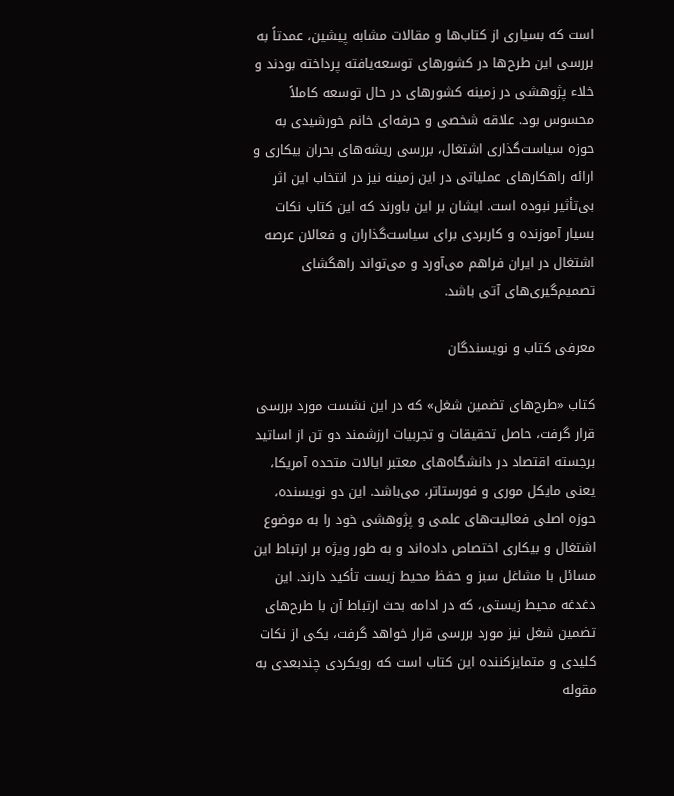است که بسیاری از کتاب‌ها و مقالات مشابه پیشین، عمدتاً به بررسی این طرح‌ها در کشورهای توسعه‌یافته پرداخته بودند و خلاء پژوهشی در زمینه کشورهای در حال توسعه کاملاً محسوس بود. علاقه شخصی و حرفه‌ای خانم خورشیدی به حوزه سیاست‌گذاری اشتغال، بررسی ریشه‌های بحران بیکاری و ارائه راهکارهای عملیاتی در این زمینه نیز در انتخاب این اثر بی‌تأثیر نبوده است. ایشان بر این باورند که این کتاب نکات بسیار آموزنده و کاربردی برای سیاست‌گذاران و فعالان عرصه اشتغال در ایران فراهم می‌آورد و می‌تواند راهگشای تصمیم‌گیری‌های آتی باشد.

معرفی کتاب و نویسندگان

کتاب «طرح‌های تضمین شغل» که در این نشست مورد بررسی قرار گرفت، حاصل تحقیقات و تجربیات ارزشمند دو تن از اساتید برجسته اقتصاد در دانشگاه‌های معتبر ایالات متحده آمریکا، یعنی مایکل موری و فورستاتر، می‌باشد. این دو نویسنده، حوزه اصلی فعالیت‌های علمی و پژوهشی خود را به موضوع اشتغال و بیکاری اختصاص داده‌اند و به طور ویژه بر ارتباط این مسائل با مشاغل سبز و حفظ محیط زیست تأکید دارند. این دغدغه محیط زیستی، که در ادامه بحث ارتباط آن با طرح‌های تضمین شغل نیز مورد بررسی قرار خواهد گرفت، یکی از نکات کلیدی و متمایزکننده این کتاب است که رویکردی چندبعدی به مقوله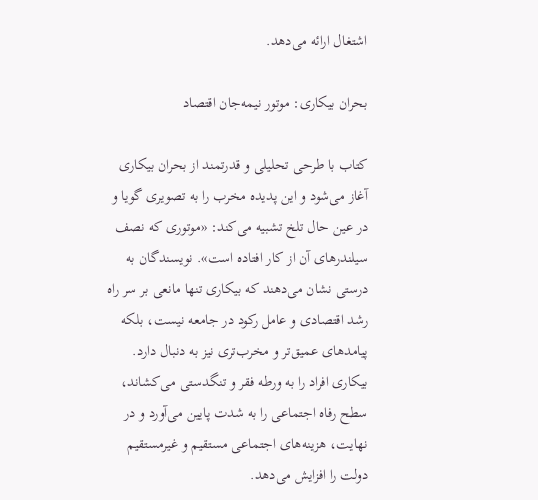اشتغال ارائه می‌دهد.

بحران بیکاری: موتور نیمه‌جان اقتصاد

کتاب با طرحی تحلیلی و قدرتمند از بحران بیکاری آغاز می‌شود و این پدیده مخرب را به تصویری گویا و در عین حال تلخ تشبیه می‌کند: «موتوری که نصف سیلندرهای آن از کار افتاده است». نویسندگان به درستی نشان می‌دهند که بیکاری تنها مانعی بر سر راه رشد اقتصادی و عامل رکود در جامعه نیست، بلکه پیامدهای عمیق‌تر و مخرب‌تری نیز به دنبال دارد. بیکاری افراد را به ورطه فقر و تنگدستی می‌کشاند، سطح رفاه اجتماعی را به شدت پایین می‌آورد و در نهایت، هزینه‌های اجتماعی مستقیم و غیرمستقیم دولت را افزایش می‌دهد.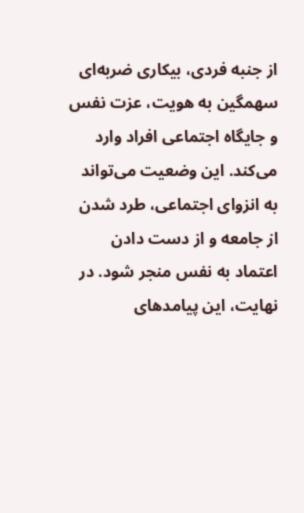از جنبه فردی، بیکاری ضربه‌ای سهمگین به هویت، عزت نفس و جایگاه اجتماعی افراد وارد می‌کند. این وضعیت می‌تواند به انزوای اجتماعی، طرد شدن از جامعه و از دست دادن اعتماد به نفس منجر شود. در نهایت، این پیامدهای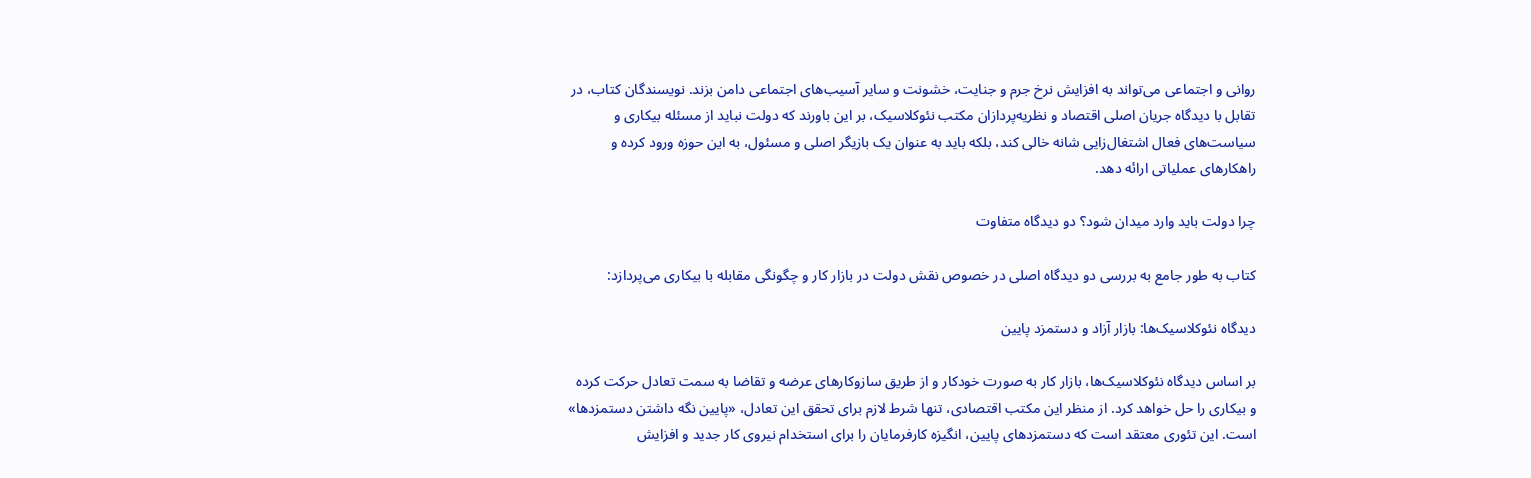روانی و اجتماعی می‌تواند به افزایش نرخ جرم و جنایت، خشونت و سایر آسیب‌های اجتماعی دامن بزند. نویسندگان کتاب، در تقابل با دیدگاه جریان اصلی اقتصاد و نظریه‌پردازان مکتب نئوکلاسیک، بر این باورند که دولت نباید از مسئله بیکاری و سیاست‌های فعال اشتغال‌زایی شانه خالی کند، بلکه باید به عنوان یک بازیگر اصلی و مسئول، به این حوزه ورود کرده و راهکارهای عملیاتی ارائه دهد.

چرا دولت باید وارد میدان شود؟ دو دیدگاه متفاوت

کتاب به طور جامع به بررسی دو دیدگاه اصلی در خصوص نقش دولت در بازار کار و چگونگی مقابله با بیکاری می‌پردازد:

دیدگاه نئوکلاسیک‌ها: بازار آزاد و دستمزد پایین

بر اساس دیدگاه نئوکلاسیک‌ها، بازار کار به صورت خودکار و از طریق سازوکارهای عرضه و تقاضا به سمت تعادل حرکت کرده و بیکاری را حل خواهد کرد. از منظر این مکتب اقتصادی، تنها شرط لازم برای تحقق این تعادل، «پایین نگه داشتن دستمزدها» است. این تئوری معتقد است که دستمزدهای پایین، انگیزه کارفرمایان را برای استخدام نیروی کار جدید و افزایش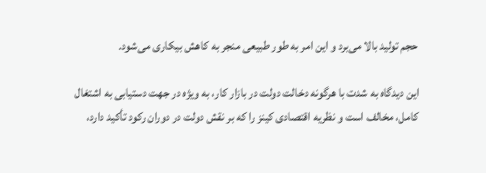حجم تولید بالا می‌برد و این امر به طور طبیعی منجر به کاهش بیکاری می‌شود.

این دیدگاه به شدت با هرگونه دخالت دولت در بازار کار، به ویژه در جهت دستیابی به اشتغال کامل، مخالف است و نظریه اقتصادی کینز را که بر نقش دولت در دوران رکود تأکید دارد،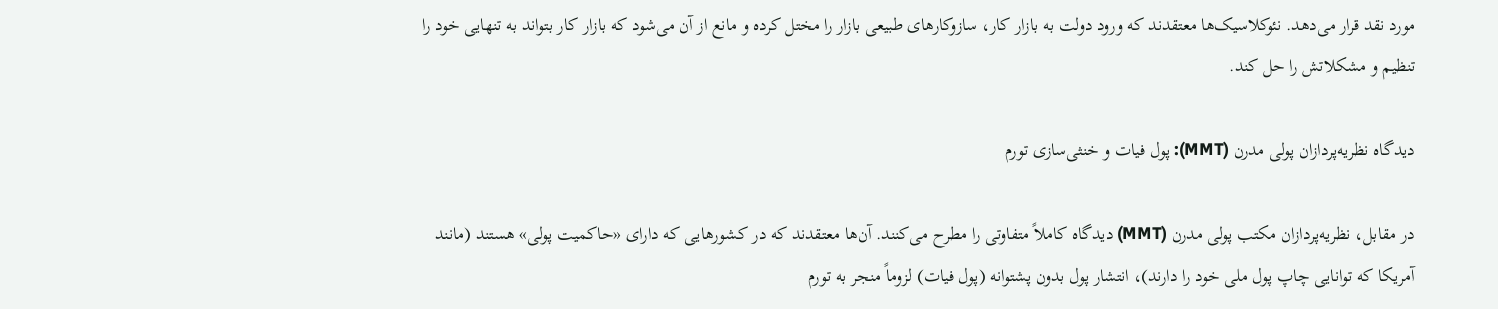مورد نقد قرار می‌دهد. نئوکلاسیک‌ها معتقدند که ورود دولت به بازار کار، سازوکارهای طبیعی بازار را مختل کرده و مانع از آن می‌شود که بازار کار بتواند به تنهایی خود را تنظیم و مشکلاتش را حل کند.

دیدگاه نظریه‌پردازان پولی مدرن (MMT): پول فیات و خنثی‌سازی تورم

در مقابل، نظریه‌پردازان مکتب پولی مدرن (MMT) دیدگاه کاملاً متفاوتی را مطرح می‌کنند. آن‌ها معتقدند که در کشورهایی که دارای «حاکمیت پولی» هستند (مانند آمریکا که توانایی چاپ پول ملی خود را دارند)، انتشار پول بدون پشتوانه (پول فیات) لزوماً منجر به تورم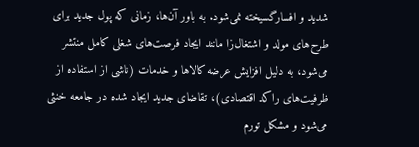شدید و افسارگسیخته نمی‌شود. به باور آن‌ها، زمانی که پول جدید برای طرح‌های مولد و اشتغال‌زا مانند ایجاد فرصت‌های شغلی کامل منتشر می‌شود، به دلیل افزایش عرضه کالاها و خدمات (ناشی از استفاده از ظرفیت‌های راکد اقتصادی)، تقاضای جدید ایجاد شده در جامعه خنثی می‌شود و مشکل تورم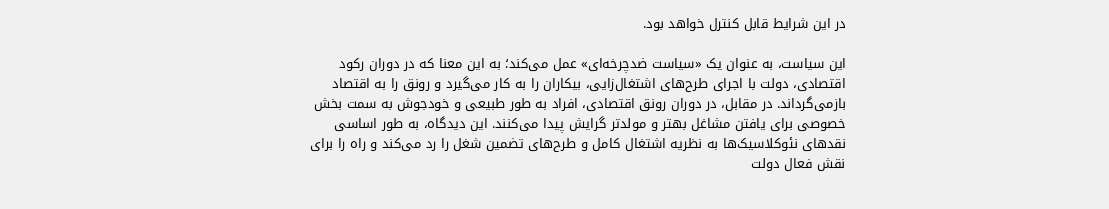در این شرایط قابل کنترل خواهد بود.

این سیاست، به عنوان یک «سیاست ضدچرخه‌ای» عمل می‌کند؛ به این معنا که در دوران رکود اقتصادی، دولت با اجرای طرح‌های اشتغال‌زایی، بیکاران را به کار می‌گیرد و رونق را به اقتصاد بازمی‌گرداند. در مقابل، در دوران رونق اقتصادی، افراد به طور طبیعی و خودجوش به سمت بخش خصوصی برای یافتن مشاغل بهتر و مولدتر گرایش پیدا می‌کنند. این دیدگاه، به طور اساسی نقدهای نئوکلاسیک‌ها به نظریه اشتغال کامل و طرح‌های تضمین شغل را رد می‌کند و راه را برای نقش فعال دولت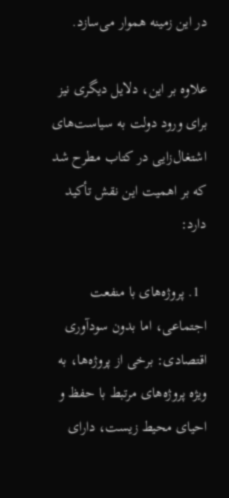در این زمینه هموار می‌سازد.

علاوه بر این، دلایل دیگری نیز برای ورود دولت به سیاست‌های اشتغال‌زایی در کتاب مطرح شد که بر اهمیت این نقش تأکید دارد:

  1. پروژه‌های با منفعت اجتماعی، اما بدون سودآوری اقتصادی: برخی از پروژه‌ها، به ویژه پروژه‌های مرتبط با حفظ و احیای محیط زیست، دارای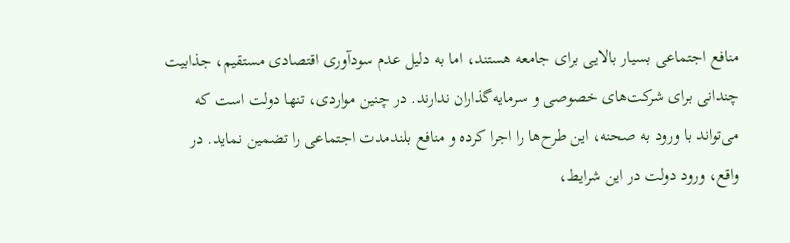منافع اجتماعی بسیار بالایی برای جامعه هستند، اما به دلیل عدم سودآوری اقتصادی مستقیم، جذابیت چندانی برای شرکت‌های خصوصی و سرمایه‌گذاران ندارند. در چنین مواردی، تنها دولت است که می‌تواند با ورود به صحنه، این طرح‌ها را اجرا کرده و منافع بلندمدت اجتماعی را تضمین نماید. در واقع، ورود دولت در این شرایط،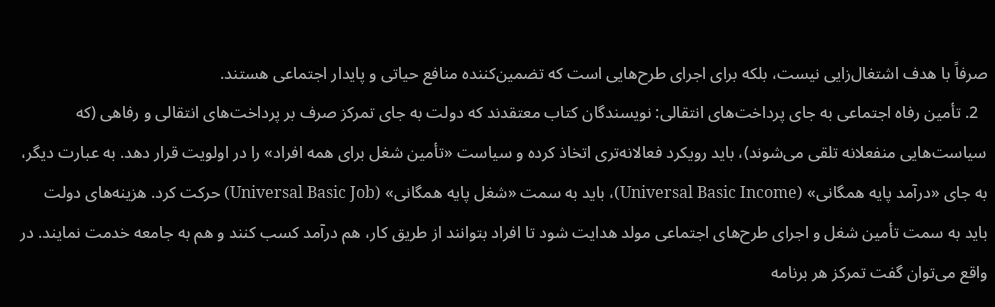صرفاً با هدف اشتغال‌زایی نیست، بلکه برای اجرای طرح‌هایی است که تضمین‌کننده منافع حیاتی و پایدار اجتماعی هستند.
  2. تأمین رفاه اجتماعی به جای پرداخت‌های انتقالی: نویسندگان کتاب معتقدند که دولت به جای تمرکز صرف بر پرداخت‌های انتقالی و رفاهی (که سیاست‌هایی منفعلانه تلقی می‌شوند)، باید رویکرد فعالانه‌تری اتخاذ کرده و سیاست «تأمین شغل برای همه افراد» را در اولویت قرار دهد. به عبارت دیگر، به جای «درآمد پایه همگانی» (Universal Basic Income)، باید به سمت «شغل پایه همگانی» (Universal Basic Job) حرکت کرد. هزینه‌های دولت باید به سمت تأمین شغل و اجرای طرح‌های اجتماعی مولد هدایت شود تا افراد بتوانند از طریق کار، هم درآمد کسب کنند و هم به جامعه خدمت نمایند. در واقع می‌توان گفت تمرکز هر برنامه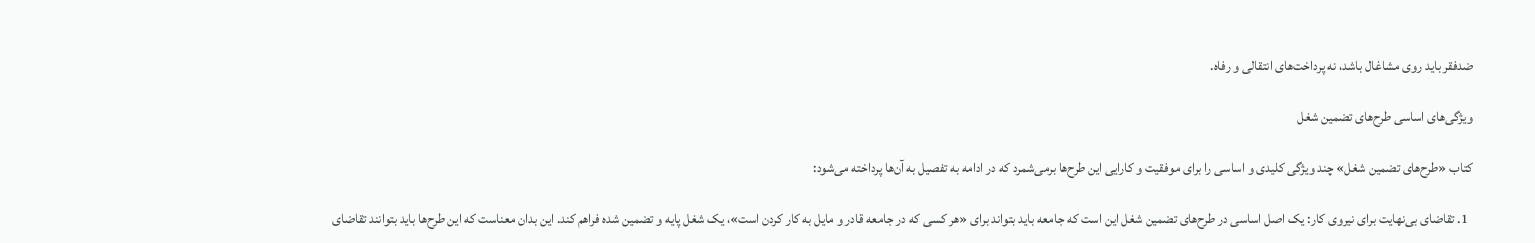ضدفقر باید روی مشاغال باشد، نه پرداخت‌های انتقالی و رفاه.

ویژگی‌های اساسی طرح‌های تضمین شغل

کتاب «طرح‌های تضمین شغل» چند ویژگی کلیدی و اساسی را برای موفقیت و کارایی این طرح‌ها برمی‌شمرد که در ادامه به تفصیل به آن‌ها پرداخته می‌شود:

  1. تقاضای بی‌نهایت برای نیروی کار: یک اصل اساسی در طرح‌های تضمین شغل این است که جامعه باید بتواند برای «هر کسی که در جامعه قادر و مایل به کار کردن است»، یک شغل پایه و تضمین شده فراهم کند. این بدان معناست که این طرح‌ها باید بتوانند تقاضای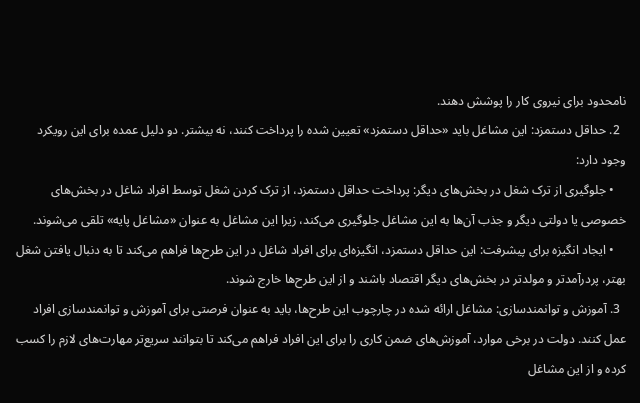نامحدود برای نیروی کار را پوشش دهند.
  2. حداقل دستمزد: این مشاغل باید «حداقل دستمزد» تعیین شده را پرداخت کنند، نه بیشتر. دو دلیل عمده برای این رویکرد وجود دارد:
    • جلوگیری از ترک شغل در بخش‌های دیگر: پرداخت حداقل دستمزد، از ترک کردن شغل توسط افراد شاغل در بخش‌های خصوصی یا دولتی دیگر و جذب آن‌ها به این مشاغل جلوگیری می‌کند، زیرا این مشاغل به عنوان «مشاغل پایه» تلقی می‌شوند.
    • ایجاد انگیزه برای پیشرفت: این حداقل دستمزد، انگیزه‌ای برای افراد شاغل در این طرح‌ها فراهم می‌کند تا به دنبال یافتن شغل بهتر، پردرآمدتر و مولدتر در بخش‌های دیگر اقتصاد باشند و از این طرح‌ها خارج شوند.
  3. آموزش و توانمندسازی: مشاغل ارائه شده در چارچوب این طرح‌ها، باید به عنوان فرصتی برای آموزش و توانمندسازی افراد عمل کنند. دولت در برخی موارد، آموزش‌های ضمن کاری را برای این افراد فراهم می‌کند تا بتوانند سریع‌تر مهارت‌های لازم را کسب کرده و از این مشاغل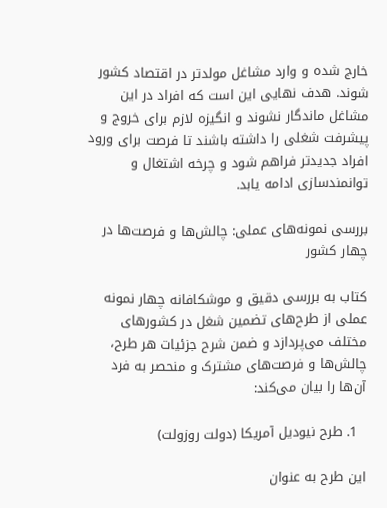خارج شده و وارد مشاغل مولدتر در اقتصاد کشور شوند. هدف نهایی این است که افراد در این مشاغل ماندگار نشوند و انگیزه لازم برای خروج و پیشرفت شغلی را داشته باشند تا فرصت برای ورود افراد جدیدتر فراهم شود و چرخه اشتغال و توانمندسازی ادامه یابد.

بررسی نمونه‌های عملی: چالش‌ها و فرصت‌ها در چهار کشور

کتاب به بررسی دقیق و موشکافانه چهار نمونه عملی از طرح‌های تضمین شغل در کشورهای مختلف می‌پردازد و ضمن شرح جزئیات هر طرح، چالش‌ها و فرصت‌های مشترک و منحصر به فرد آن‌ها را بیان می‌کند:

  1. طرح نیودیل آمریکا (دولت روزولت)

این طرح به عنوان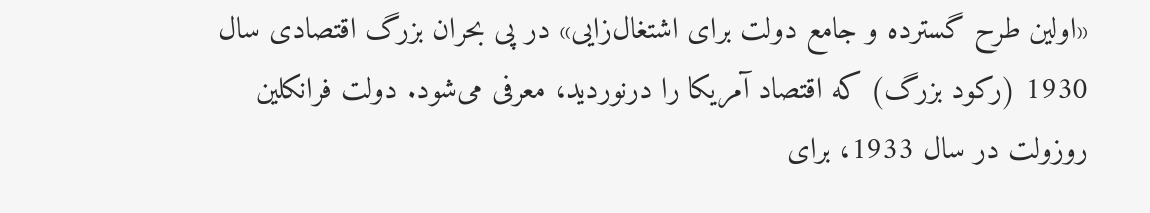«اولین طرح گسترده و جامع دولت برای اشتغال‌زایی» در پی بحران بزرگ اقتصادی سال 1930 (رکود بزرگ) که اقتصاد آمریکا را درنوردید، معرفی می‌شود. دولت فرانکلین روزولت در سال 1933، برای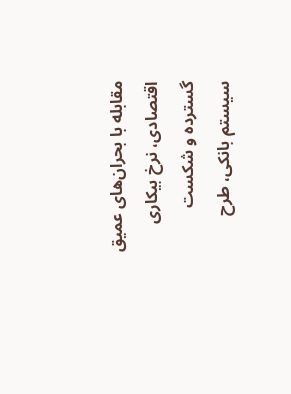مقابله با بحران‌های عمیق اقتصادی، نرخ بیکاری گسترده و شکست سیستم بانکی، طرح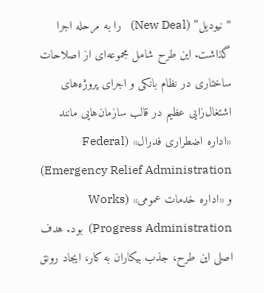“نیودیل” (New Deal)   را به مرحله اجرا گذاشت. این طرح شامل مجموعه‌ای از اصلاحات ساختاری در نظام بانکی و اجرای پروژه‌های اشتغال‌زایی عظیم در قالب سازمان‌هایی مانند «اداره اضطراری فدرال» (Federal Emergency Relief Administration)  و «اداره خدمات عمومی» (Works Progress Administration)  بود. هدف اصلی این طرح، جذب بیکاران به کار، ایجاد رونق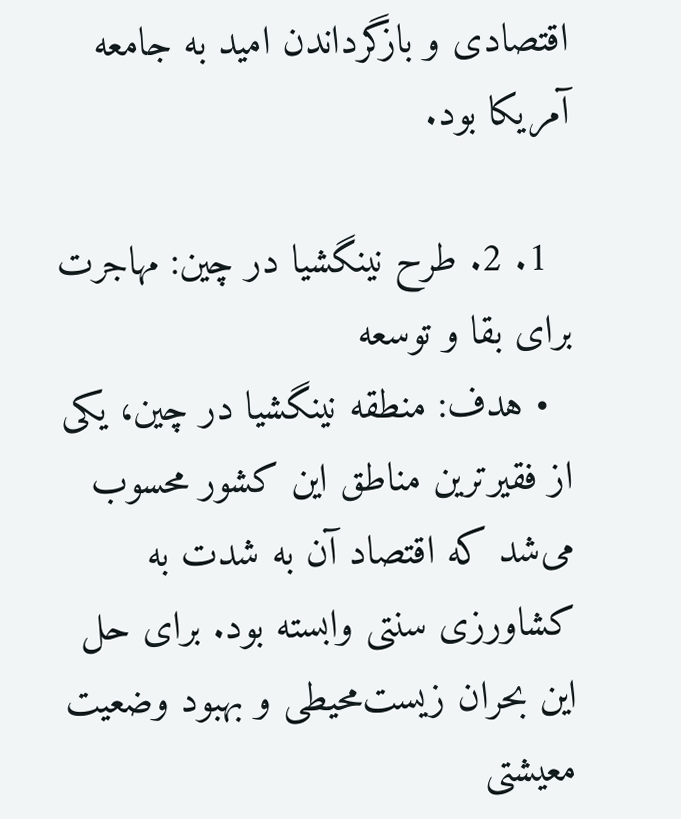اقتصادی و بازگرداندن امید به جامعه آمریکا بود.

  1. 2. طرح نینگشیا در چین: مهاجرت برای بقا و توسعه
  • هدف: منطقه نینگشیا در چین، یکی از فقیرترین مناطق این کشور محسوب می‌شد که اقتصاد آن به شدت به کشاورزی سنتی وابسته بود. برای حل این بحران زیست‌محیطی و بهبود وضعیت معیشتی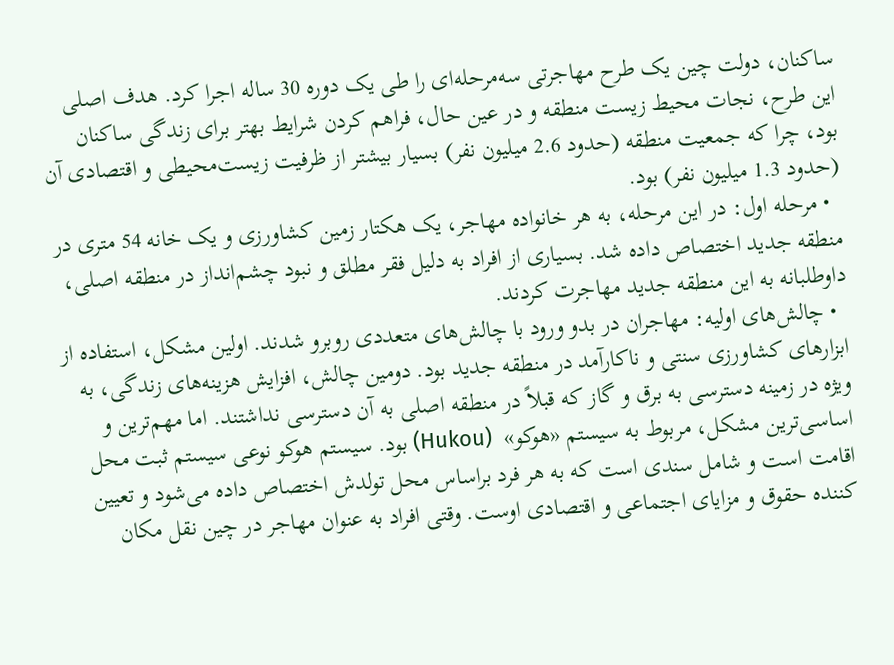ساکنان، دولت چین یک طرح مهاجرتی سه‌مرحله‌ای را طی یک دوره 30 ساله اجرا کرد. هدف اصلی این طرح، نجات محیط زیست منطقه و در عین حال، فراهم کردن شرایط بهتر برای زندگی ساکنان بود، چرا که جمعیت منطقه (حدود 2.6 میلیون نفر) بسیار بیشتر از ظرفیت زیست‌محیطی و اقتصادی آن (حدود 1.3 میلیون نفر) بود.
  • مرحله اول: در این مرحله، به هر خانواده مهاجر، یک هکتار زمین کشاورزی و یک خانه 54 متری در منطقه جدید اختصاص داده شد. بسیاری از افراد به دلیل فقر مطلق و نبود چشم‌انداز در منطقه اصلی، داوطلبانه به این منطقه جدید مهاجرت کردند.
  • چالش‌های اولیه: مهاجران در بدو ورود با چالش‌های متعددی روبرو شدند. اولین مشکل، استفاده از ابزارهای کشاورزی سنتی و ناکارآمد در منطقه جدید بود. دومین چالش، افزایش هزینه‌های زندگی، به ویژه در زمینه دسترسی به برق و گاز که قبلاً در منطقه اصلی به آن دسترسی نداشتند. اما مهم‌ترین و اساسی‌ترین مشکل، مربوط به سیستم «هوکو»  (Hukou) بود. سیستم هوکو نوعی سیستم ثبت محل اقامت است و شامل سندی است که به هر فرد براساس محل تولدش اختصاص داده می‌شود و تعیین کننده حقوق و مزایای اجتماعی و اقتصادی اوست. وقتی افراد به عنوان مهاجر در چین نقل مکان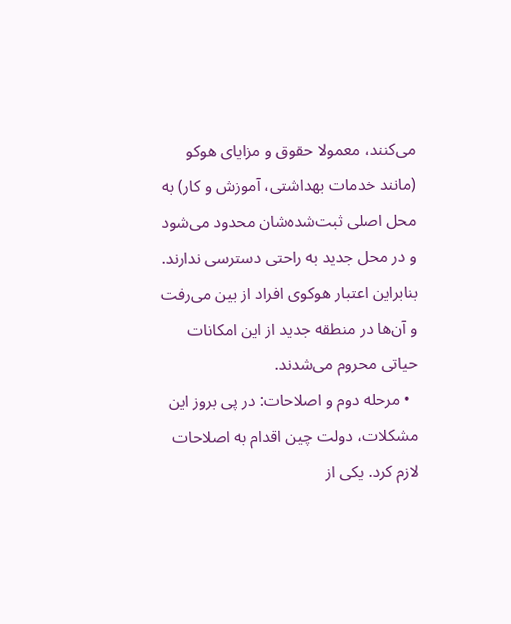می‌کنند، معمولا حقوق و مزایای هوکو (مانند خدمات بهداشتی، آموزش و کار) به محل اصلی ثبت‌شده‌شان محدود می‌شود و در محل جدید به راحتی دسترسی ندارند. بنابراین اعتبار هوکوی افراد از بین می‌رفت و آن‌ها در منطقه جدید از این امکانات حیاتی محروم می‌شدند.
  • مرحله دوم و اصلاحات: در پی بروز این مشکلات، دولت چین اقدام به اصلاحات لازم کرد. یکی از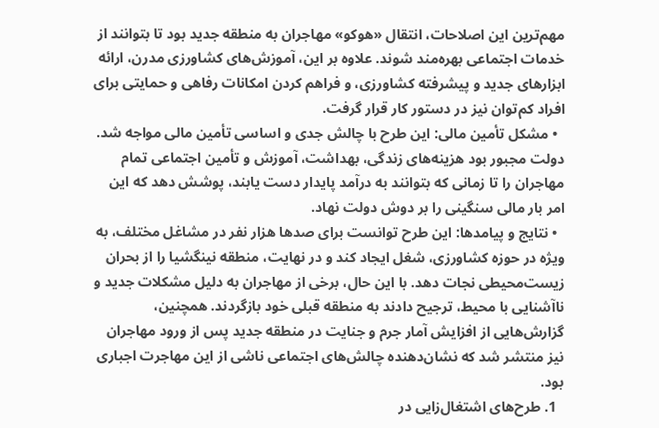مهم‌ترین این اصلاحات، انتقال «هوکو» مهاجران به منطقه جدید بود تا بتوانند از خدمات اجتماعی بهره‌مند شوند. علاوه بر این، آموزش‌های کشاورزی مدرن، ارائه ابزارهای جدید و پیشرفته کشاورزی، و فراهم کردن امکانات رفاهی و حمایتی برای افراد کم‌توان نیز در دستور کار قرار گرفت.
  • مشکل تأمین مالی: این طرح با چالش جدی و اساسی تأمین مالی مواجه شد. دولت مجبور بود هزینه‌های زندگی، بهداشت، آموزش و تأمین اجتماعی تمام مهاجران را تا زمانی که بتوانند به درآمد پایدار دست یابند، پوشش دهد که این امر بار مالی سنگینی را بر دوش دولت نهاد.
  • نتایج و پیامدها: این طرح توانست برای صدها هزار نفر در مشاغل مختلف، به ویژه در حوزه کشاورزی، شغل ایجاد کند و در نهایت، منطقه نینگشیا را از بحران زیست‌محیطی نجات دهد. با این حال، برخی از مهاجران به دلیل مشکلات جدید و ناآشنایی با محیط، ترجیح دادند به منطقه قبلی خود بازگردند. همچنین، گزارش‌هایی از افزایش آمار جرم و جنایت در منطقه جدید پس از ورود مهاجران نیز منتشر شد که نشان‌دهنده چالش‌های اجتماعی ناشی از این مهاجرت اجباری بود.
  1. طرح‌های اشتغال‌زایی در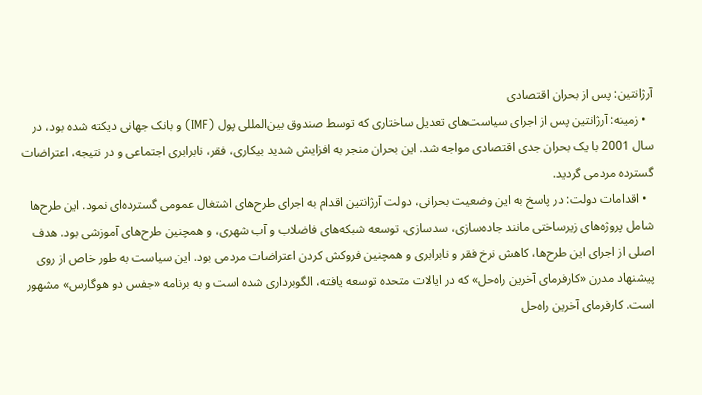آرژانتین: پس از بحران اقتصادی
  • زمینه: آرژانتین پس از اجرای سیاست‌های تعدیل ساختاری که توسط صندوق بین‌المللی پول (IMF) و بانک جهانی دیکته شده بود، در سال 2001 با یک بحران جدی اقتصادی مواجه شد. این بحران منجر به افزایش شدید بیکاری، فقر، نابرابری اجتماعی و در نتیجه، اعتراضات گسترده مردمی گردید.
  • اقدامات دولت: در پاسخ به این وضعیت بحرانی، دولت آرژانتین اقدام به اجرای طرح‌های اشتغال عمومی گسترده‌ای نمود. این طرح‌ها شامل پروژه‌های زیرساختی مانند جاده‌سازی، سدسازی، توسعه شبکه‌های فاضلاب و آب شهری، و همچنین طرح‌های آموزشی بود. هدف اصلی از اجرای این طرح‌ها، کاهش نرخ فقر و نابرابری و همچنین فروکش کردن اعتراضات مردمی بود. این سیاست به طور خاص از روی پیشنهاد مدرن «کارفرمای آخرین راه‌حل» که در ایالات متحده توسعه یافته، الگوبرداری شده است و به برنامه «جفس دو هوگارس» مشهور است. کارفرمای آخرین راه‌حل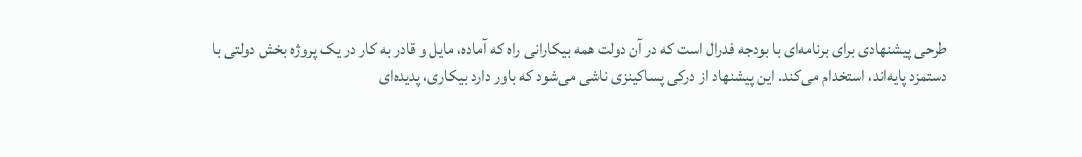طرحی پیشنهادی برای برنامه‌ای با بودجه فدرال است که در آن دولت همه بیکارانی راه که آماده، مایل و قادر به کار در یک پروژه بخش دولتی با دستمزد پایه‌اند، استخدام می‌کند. این پیشنهاد از درکی پساکینزی ناشی می‌شود که باور دارد بیکاری،‌ پدیده‌ای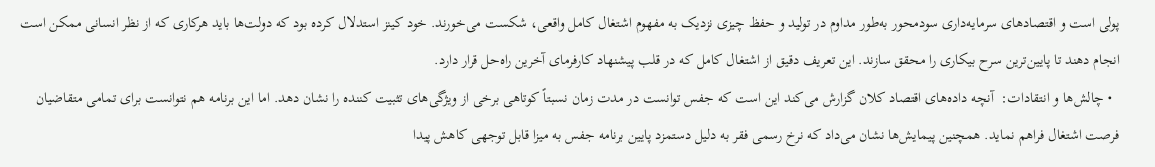پولی است و اقتصادهای سرمایه‌داری سودمحور به‌طور مداوم در تولید و حفظ چیزی نزدیک به مفهوم اشتغال کامل واقعی، شکست می‌خورند. خود کینز استدلال کرده بود که دولت‌ها باید هرکاری که از نظر انسانی ممکن است انجام دهند تا پایین‌ترین سرح بیکاری را محقق سازند. این تعریف دقیق از اشتغال کامل که در قلب پیشنهاد کارفرمای آخرین راه‌حل قرار دارد.
  • چالش‌ها و انتقادات:  آنچه داده‌های اقتصاد کلان گزارش می‌کند این است که جفس توانست در مدت زمان نسبتاً کوتاهی برخی از ویژگی‌های تثبیت کننده را نشان دهد. اما این برنامه هم نتوانست برای تمامی متقاضیان فرصت اشتغال فراهم نماید. همچنین پیمایش‌ها نشان می‌داد که نرخ رسمی فقر به دلیل دستمزد پایین برنامه جفس به میزا قابل توجهی کاهش پیدا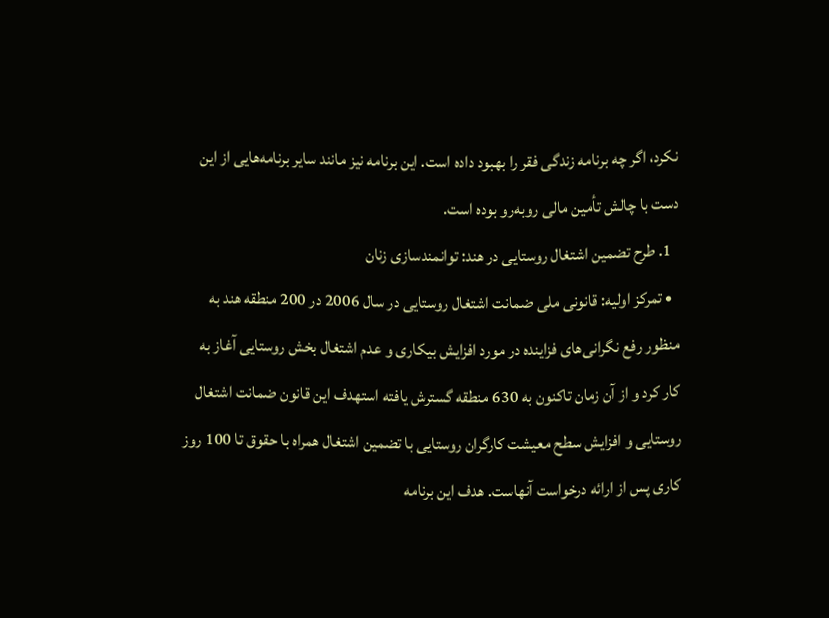نکرد، اگر چه برنامه زندگی فقر را بهبود داده است. این برنامه نیز مانند سایر برنامه‌هایی از این دست با چالش تأمین مالی روبه‌رو بوده است.
  1. طرح تضمین اشتغال روستایی در هند: توانمندسازی زنان
  • تمرکز اولیه: قانونی ملی ضمانت اشتغال روستایی در سال 2006 در 200 منطقه هند به منظور رفع نگرانی‌های فزاینده در مورد افزایش بیکاری و عدم اشتغال بخش روستایی آغاز به کار کرد و از آن زمان تاکنون به 630 منطقه گسترش یافته استهدف این قانون ضمانت اشتغال روستایی و افزایش سطح معیشت کارگران روستایی با تضمین اشتغال همراه با حقوق تا 100 روز کاری پس از ارائه درخواست آنهاست. هدف این برنامه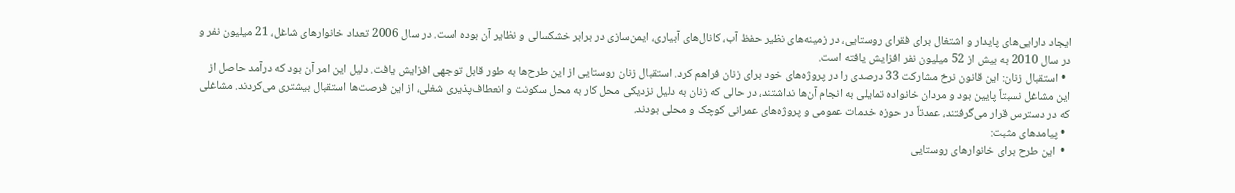ایجاد دارایی‌های پایدار و اشتغال برای فقرای روستایی، در زمینه‌های نظیر حفظ آب، کانال‌های آبیاری، ایمن‌سازی در برابر خشکسالی و نظایر آن بوده است. در سال 2006 تعداد خانوارهای شاغل، 21 میلیون نفر و در سال 2010 به بیش از 52 میلیون نفر افزایش یافته است.
  • استقبال زنان: این قانون نرخ مشارکت 33 درصدی را در پروژه‌های خود برای زنان فراهم کرد. استقبال زنان روستایی از این طرح‌ها به طور قابل توجهی افزایش یافت. دلیل این امر آن بود که درآمد حاصل از این مشاغل نسبتاً پایین بود و مردان خانواده تمایلی به انجام آن‌ها نداشتند، در حالی که زنان به دلیل نزدیکی محل کار به محل سکونت و انعطاف‌پذیری شغلی، از این فرصت‌ها استقبال بیشتری می‌کردند. مشاغلی که در دسترس قرار می‌گرفتند، عمدتاً در حوزه خدمات عمومی و پروژه‌های عمرانی کوچک و محلی بودند.
  • پیامدهای مثبت:
  •  این طرح برای خانوارهای روستایی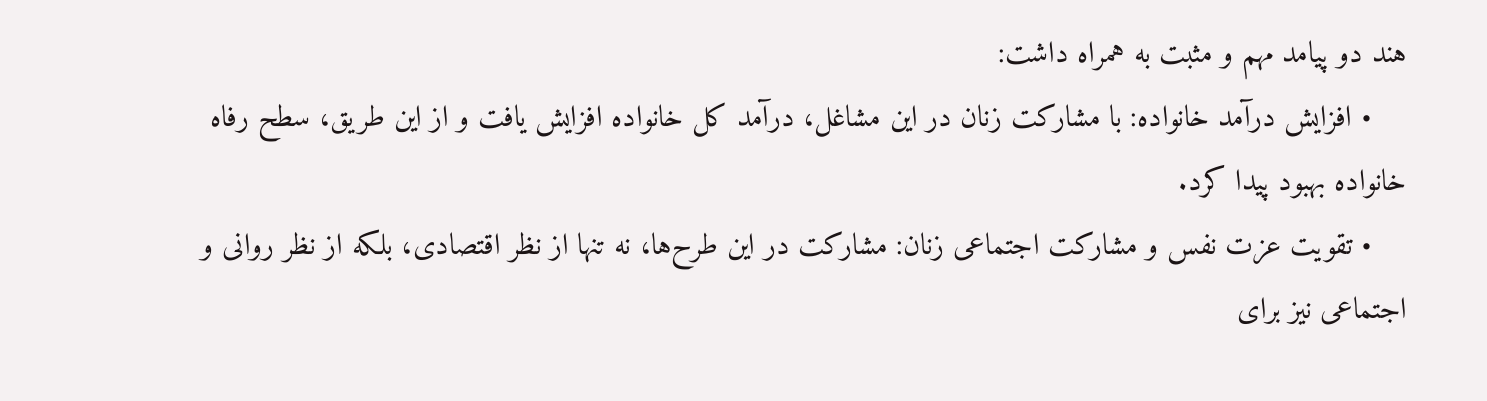هند دو پیامد مهم و مثبت به همراه داشت:
    • افزایش درآمد خانواده: با مشارکت زنان در این مشاغل، درآمد کل خانواده افزایش یافت و از این طریق، سطح رفاه خانواده بهبود پیدا کرد.
    • تقویت عزت نفس و مشارکت اجتماعی زنان: مشارکت در این طرح‌ها، نه تنها از نظر اقتصادی، بلکه از نظر روانی و اجتماعی نیز برای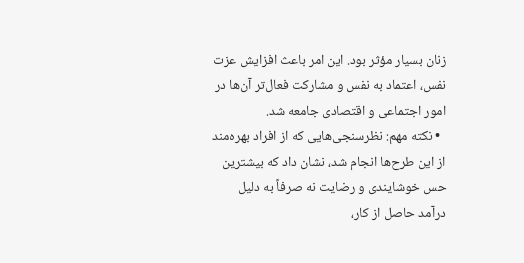زنان بسیار مؤثر بود. این امر باعث افزایش عزت نفس، اعتماد به نفس و مشارکت فعال‌تر آن‌ها در امور اجتماعی و اقتصادی جامعه شد.
  • نکته مهم: نظرسنجی‌هایی که از افراد بهره‌مند از این طرح‌ها انجام شد، نشان داد که بیشترین حس خوشایندی و رضایت نه صرفاً به دلیل درآمد حاصل از کار،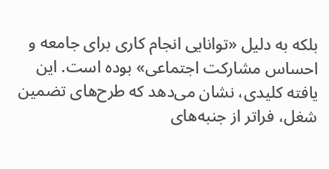بلکه به دلیل «توانایی انجام کاری برای جامعه و احساس مشارکت اجتماعی» بوده است. این یافته کلیدی، نشان می‌دهد که طرح‌های تضمین شغل، فراتر از جنبه‌های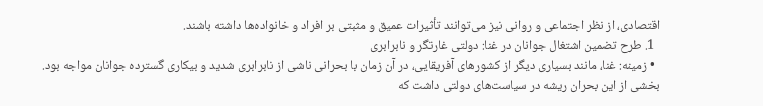اقتصادی، از نظر اجتماعی و روانی نیز می‌توانند تأثیرات عمیق و مثبتی بر افراد و خانواده‌ها داشته باشند.
  1. طرح تضمین اشتغال جوانان در غنا: دولتی غارتگر و نابرابری
  • زمینه: غنا، مانند بسیاری دیگر از کشورهای آفریقایی، در آن زمان با بحرانی ناشی از نابرابری شدید و بیکاری گسترده جوانان مواجه بود. بخشی از این بحران ریشه در سیاست‌های دولتی داشت که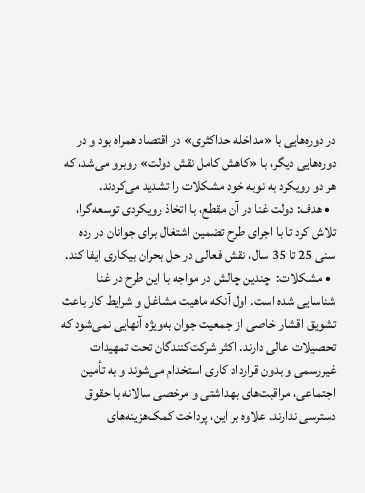در دوره‌هایی با «مداخله حداکثری» در اقتصاد همراه بود و در دوره‌هایی دیگر، با «کاهش کامل نقش دولت» روبرو می‌شد، که هر دو رویکرد به نوبه خود مشکلات را تشدید می‌کردند.
  • هدف: دولت غنا در آن مقطع، با اتخاذ رویکردی توسعه‌گرا، تلاش کرد تا با اجرای طرح تضمین اشتغال برای جوانان در رده سنی 25 تا 35 سال، نقش فعالی در حل بحران بیکاری ایفا کند.
  • مشکلات:  چندین چالش در مواجه با این طرح در غنا شناسایی شده است. اول آنکه ماهیت مشاغل و شرایط کار باعث تشویق اقشار خاصی از جمعیت جوان به‌ویژه آنهایی نمی‌شود که تحصیلات عالی دارند. اکثر شرکت‌کنندگان تحت تمهیدات  غیررسمی و بدون قرارداد کاری استخدام می‌شوند و به تأمین اجتماعی، مراقبت‌های بهداشتی و مرخصی سالانه با حقوق دسترسی ندارند. علاوه بر این، پرداخت کمک‌هزینه‌های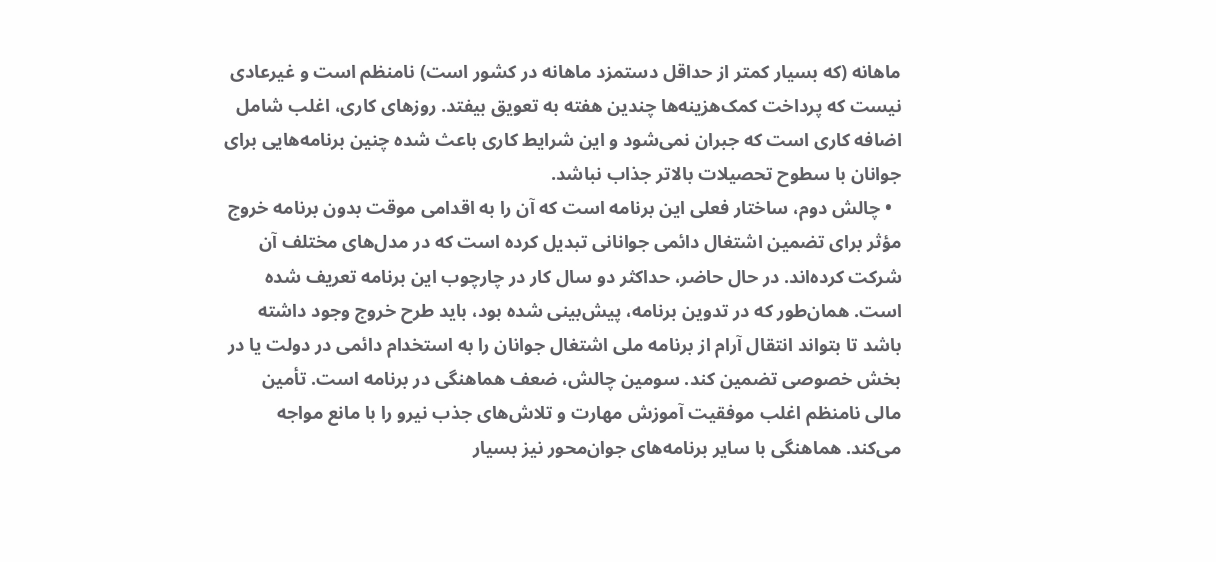ماهانه (که بسیار کمتر از حداقل دستمزد ماهانه در کشور است) نامنظم است و غیرعادی نیست که پرداخت کمک‌هزینه‌ها چندین هفته به تعویق بیفتد. روزهای کاری، اغلب شامل اضافه کاری ا‌ست که جبران نمی‌شود و این شرایط کاری باعث شده چنین برنامه‌هایی برای جوانان با سطوح تحصیلات بالاتر جذاب نباشد.
  • چالش دوم، ساختار فعلی این برنامه است که آن را به اقدامی موقت بدون برنامه خروج مؤثر برای تضمین اشتغال دائمی جوانانی تبدیل کرده است که در مدل‌های مختلف آن شرکت کرده‌اند. در حال حاضر، حداکثر دو سال کار در چارچوب این برنامه تعریف شده است. همان‌طور که در تدوین برنامه، پیش‌بینی شده بود، باید طرح خروج وجود داشته باشد تا بتواند انتقال آرام از برنامه ملی اشتغال جوانان را به استخدام دائمی در دولت یا در بخش خصوصی تضمین کند. سومین چالش، ضعف هماهنگی در برنامه است. تأمین مالی نامنظم اغلب موفقیت آموزش مهارت و تلاش‌های جذب نیرو را با مانع مواجه می‌کند. هماهنگی با سایر برنامه‌های جوان‌محور نیز بسیار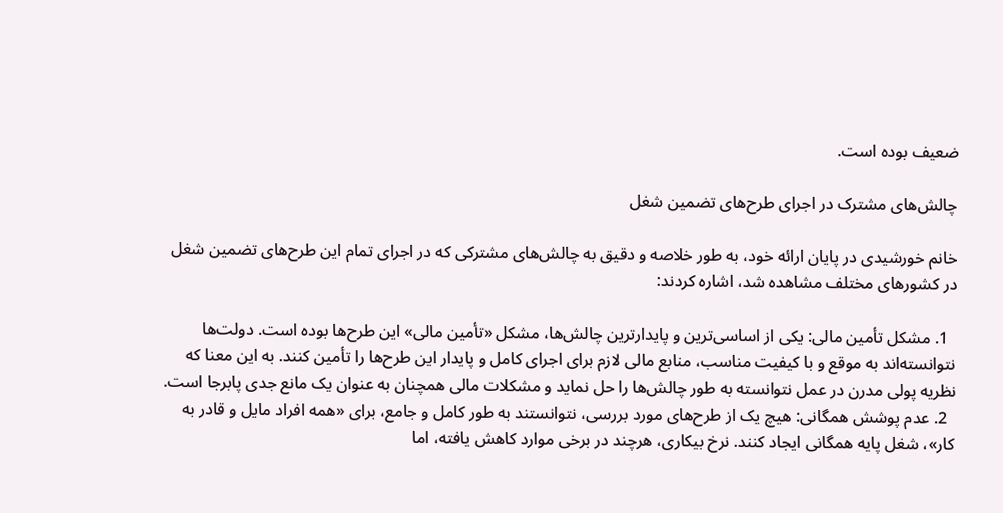ضعیف بوده است.

چالش‌های مشترک در اجرای طرح‌های تضمین شغل

خانم خورشیدی در پایان ارائه خود، به طور خلاصه و دقیق به چالش‌های مشترکی که در اجرای تمام این طرح‌های تضمین شغل در کشورهای مختلف مشاهده شد، اشاره کردند:

  1. مشکل تأمین مالی: یکی از اساسی‌ترین و پایدارترین چالش‌ها، مشکل «تأمین مالی» این طرح‌ها بوده است. دولت‌ها نتوانسته‌اند به موقع و با کیفیت مناسب، منابع مالی لازم برای اجرای کامل و پایدار این طرح‌ها را تأمین کنند. به این معنا که نظریه پولی مدرن در عمل نتوانسته به طور چالش‌ها را حل نماید و مشکلات مالی همچنان به عنوان یک مانع جدی پابرجا است.
  2. عدم پوشش همگانی: هیچ یک از طرح‌های مورد بررسی، نتوانستند به طور کامل و جامع، برای «همه افراد مایل و قادر به کار»، شغل پایه همگانی ایجاد کنند. نرخ بیکاری، هرچند در برخی موارد کاهش یافته، اما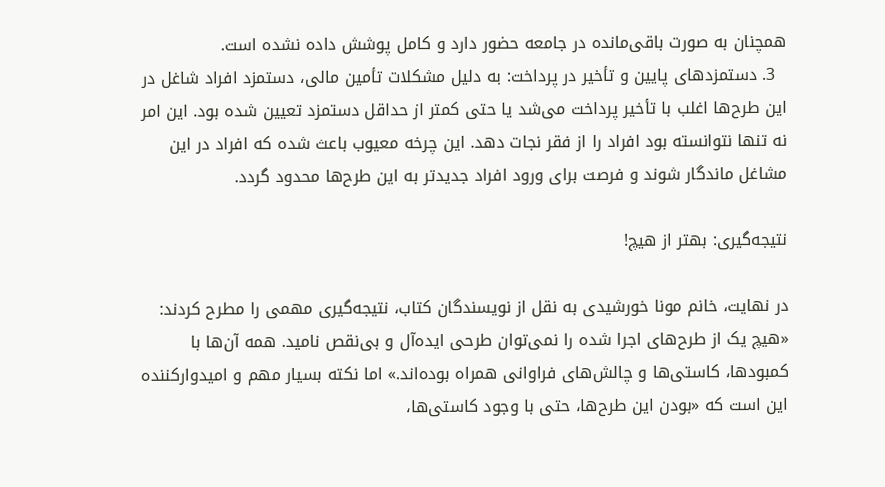همچنان به صورت باقی‌مانده در جامعه حضور دارد و کامل پوشش داده نشده است.
  3. دستمزدهای پایین و تأخیر در پرداخت: به دلیل مشکلات تأمین مالی، دستمزد افراد شاغل در این طرح‌ها اغلب با تأخیر پرداخت می‌شد یا حتی کمتر از حداقل دستمزد تعیین شده بود. این امر نه تنها نتوانسته بود افراد را از فقر نجات دهد. این چرخه معیوب باعث شده که افراد در این مشاغل ماندگار شوند و فرصت برای ورود افراد جدیدتر به این طرح‌ها محدود گردد.

نتیجه‌گیری: بهتر از هیچ!

در نهایت، خانم مونا خورشیدی به نقل از نویسندگان کتاب، نتیجه‌گیری مهمی را مطرح کردند: «هیچ یک از طرح‌های اجرا شده را نمی‌توان طرحی ایده‌آل و بی‌نقص نامید. همه آن‌ها با کمبودها، کاستی‌ها و چالش‌های فراوانی همراه بوده‌اند.» اما نکته بسیار مهم و امیدوارکننده این است که «بودن این طرح‌ها، حتی با وجود کاستی‌ها،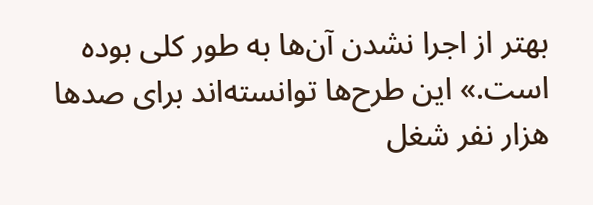بهتر از اجرا نشدن آن‌ها به طور کلی بوده است.» این طرح‌ها توانسته‌اند برای صدها هزار نفر شغل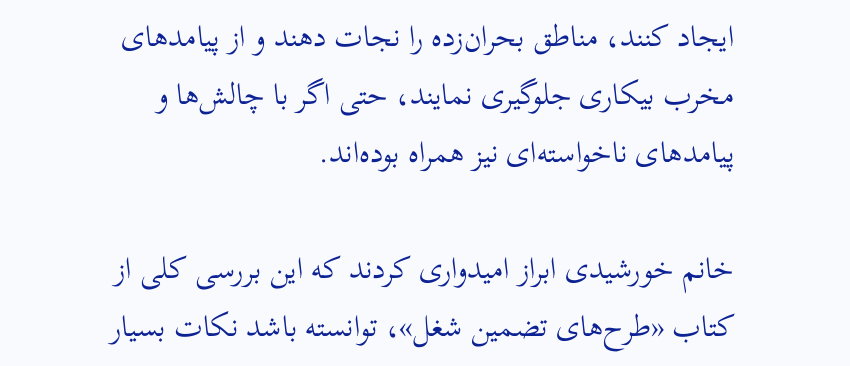ایجاد کنند، مناطق بحران‌زده را نجات دهند و از پیامدهای مخرب بیکاری جلوگیری نمایند، حتی اگر با چالش‌ها و پیامدهای ناخواسته‌ای نیز همراه بوده‌اند.

خانم خورشیدی ابراز امیدواری کردند که این بررسی کلی از کتاب «طرح‌های تضمین شغل»، توانسته باشد نکات بسیار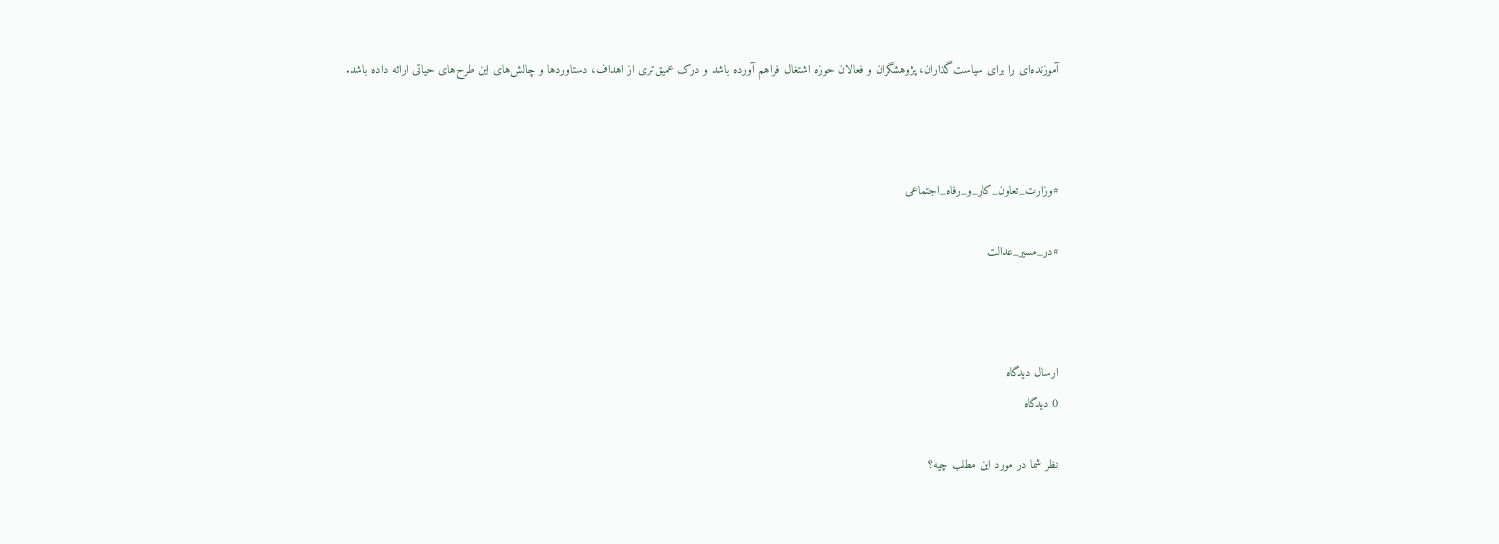آموزنده‌ای را برای سیاست‌گذاران، پژوهشگران و فعالان حوزه اشتغال فراهم آورده باشد و درک عمیق‌تری از اهداف، دستاوردها و چالش‌های این طرح‌های حیاتی ارائه داده باشد.



#وزارت_تعاون_کار_و_رفاه_اجتماعی

#در_مسیر_عدالت



ارسال دیدگاه
0 دیدگاه

نظر شما در مورد این مطلب چیه؟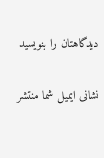دیدگاهتان را بنویسید

نشانی ایمیل شما منتشر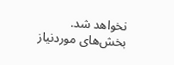نخواهد شد. بخش‌های موردنیاز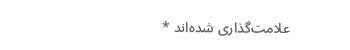علامت‌گذاری شده‌اند *